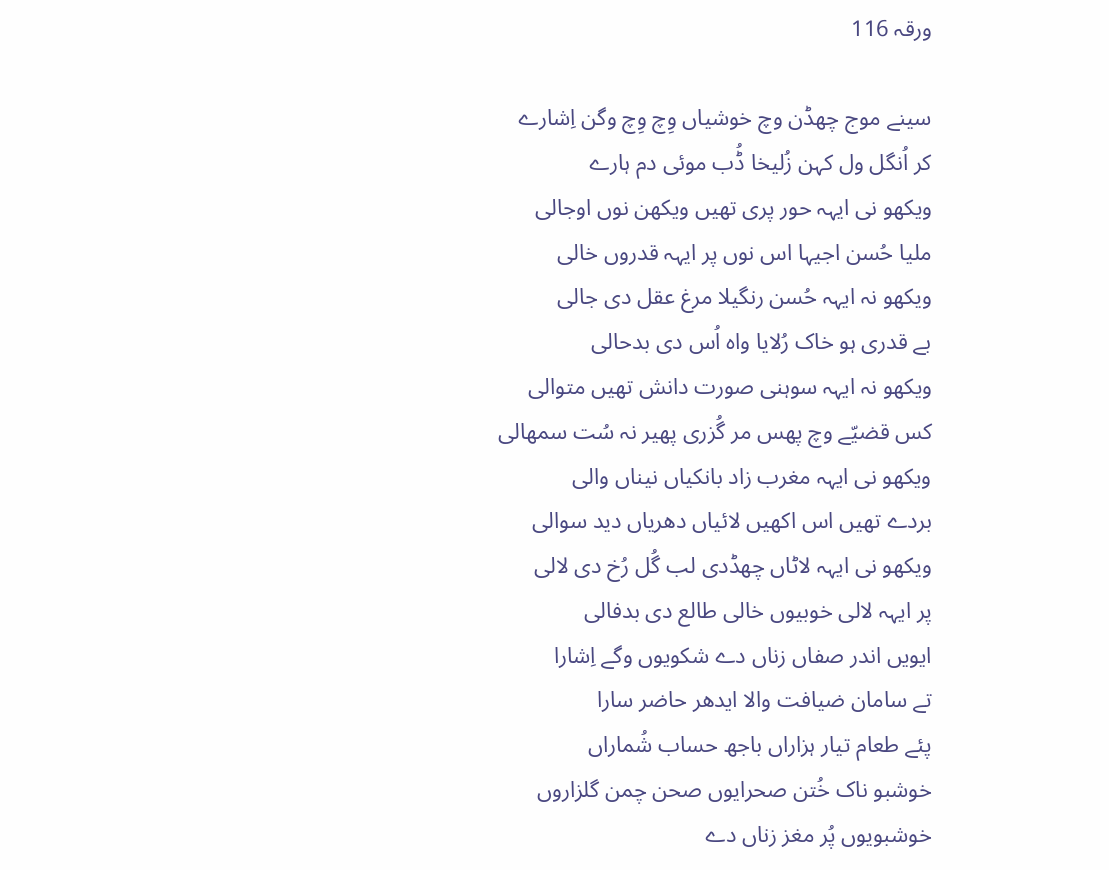ورقہ 116

سینے موج چھڈن وچ خوشیاں وِچ وِچ وگن اِشارے
کر اُنگل ول کہن زُلیخا ڈُب موئی دم ہارے
ویکھو نی ایہہ حور پری تھیں ویکھن نوں اوجالی
ملیا حُسن اجیہا اس نوں پر ایہہ قدروں خالی
ویکھو نہ ایہہ حُسن رنگیلا مرغ عقل دی جالی
بے قدری ہو خاک رُلایا واہ اُس دی بدحالی
ویکھو نہ ایہہ سوہنی صورت دانش تھیں متوالی
کس قضیّے وچ پھس مر گُزری پھیر نہ سُت سمھالی
ویکھو نی ایہہ مغرب زاد بانکیاں نیناں والی
بردے تھیں اس اکھیں لائیاں دھریاں دید سوالی
ویکھو نی ایہہ لاٹاں چھڈدی لب گُل رُخ دی لالی
پر ایہہ لالی خوبیوں خالی طالع دی بدفالی
ایویں اندر صفاں زناں دے شکویوں وگے اِشارا
تے سامان ضیافت والا ایدھر حاضر سارا
پئے طعام تیار ہزاراں باجھ حساب شُماراں
خوشبو ناک خُتن صحرایوں صحن چمن گلزاروں
خوشبویوں پُر مغز زناں دے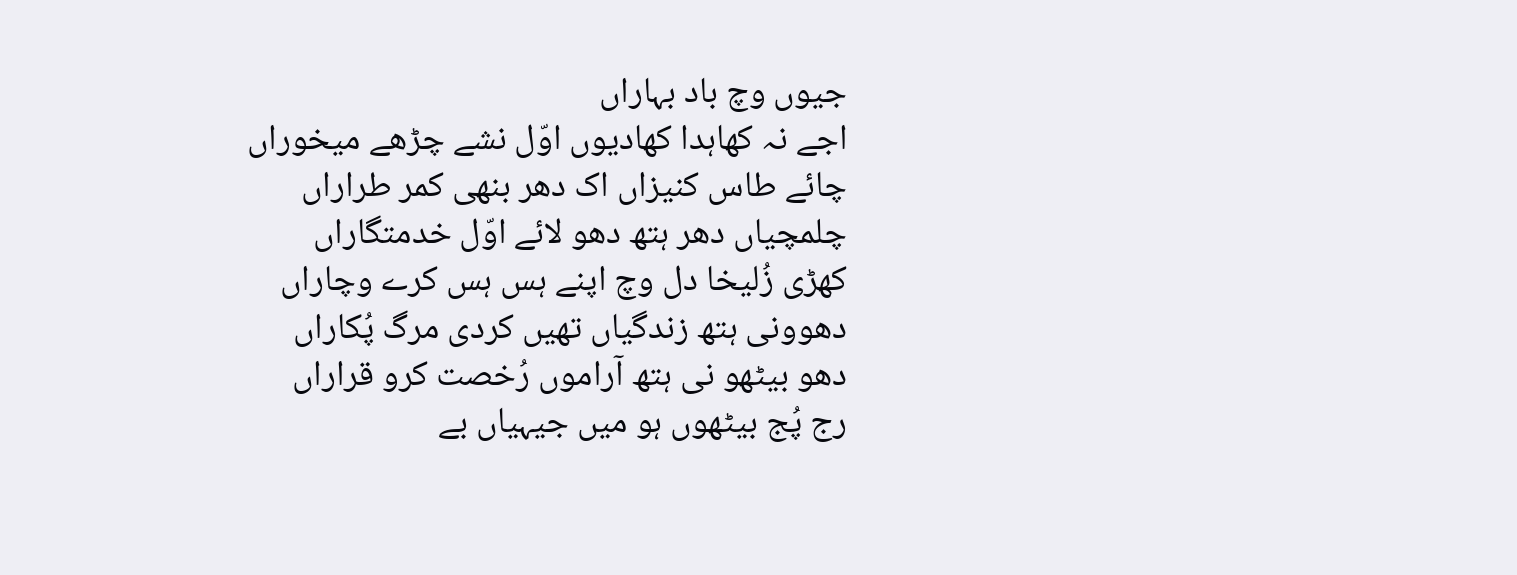جیوں وچ باد بہاراں
اجے نہ کھاہدا کھادیوں اوّل نشے چڑھے میخوراں
چائے طاس کنیزاں اک دھر بنھی کمر طراراں
چلمچیاں دھر ہتھ دھو لائے اوّل خدمتگاراں
کھڑی زُلیخا دل وچ اپنے ہس ہس کرے وچاراں
دھوونی ہتھ زندگیاں تھیں کردی مرگ پُکاراں
دھو بیٹھو نی ہتھ آراموں رُخصت کرو قراراں
رج پُج بیٹھوں ہو میں جیہیاں بے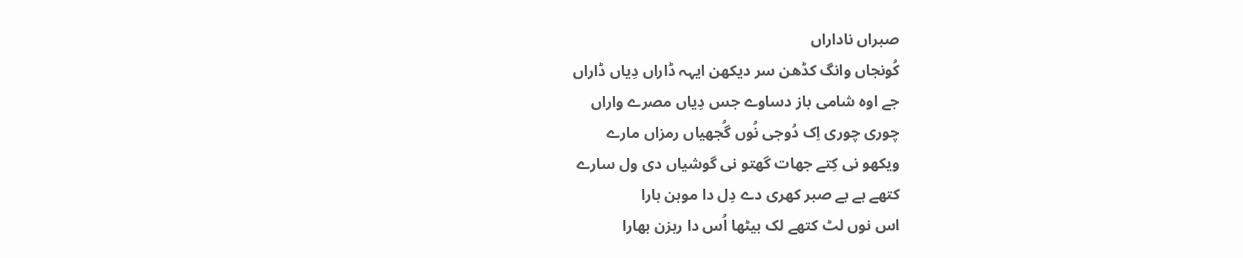صبراں ناداراں
کُونجاں وانگ کڈھن سر دیکھن ایہہ ڈاراں دِیاں ڈاراں
جے اوہ شامی باز دساوے جس دِیاں مصرے واراں
چوری چوری اِک دُوجی نُوں گُجھیاں رمزاں مارے
ویکھو نی کِتے جھات گھتو نی گوشیاں دی ول سارے
کتھے ہے بے صبر کھری دے دِل دا موہن ہارا
اس نوں لٹ کتھے لک بیٹھا اُس دا رہزن بھارا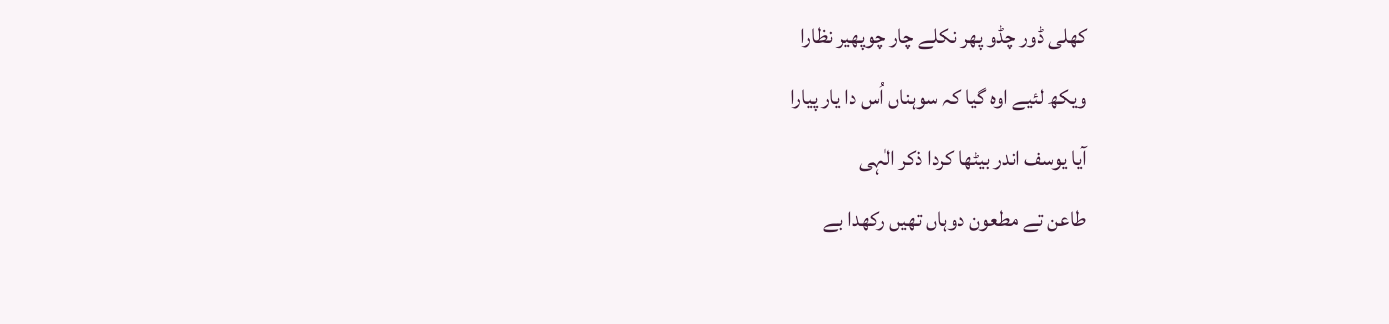کھلی ڈور چڈو پھر نکلے چار چوپھیر نظارا
ویکھ لئیے اوہ گیا کہ سوہناں اُس دا یار پیارا
آیا یوسف اندر بیٹھا کردا ذکر الٰہی
طاعن تے مطعون دوہاں تھیں رکھدا بے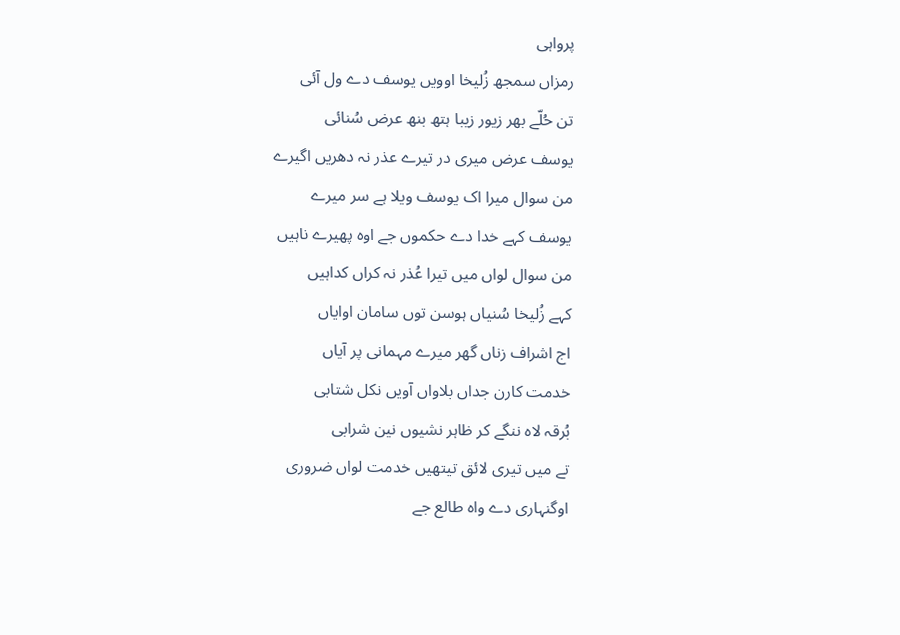پرواہی
رمزاں سمجھ زُلیخا اوویں یوسف دے ول آئی
تن حُلّے بھر زیور زیبا ہتھ بنھ عرض سُنائی
یوسف عرض میری در تیرے عذر نہ دھریں اگیرے
من سوال میرا اک یوسف ویلا ہے سر میرے
یوسف کہے خدا دے حکموں جے اوہ پھیرے ناہیں
من سوال لواں میں تیرا عُذر نہ کراں کداہیں
کہے زُلیخا سُنیاں ہوسن توں سامان اوایاں
اج اشراف زناں گھر میرے مہمانی پر آیاں
خدمت کارن جداں بلاواں آویں نکل شتابی
بُرقہ لاہ ننگے کر ظاہر نشیوں نین شرابی
تے میں تیری لائق تیتھیں خدمت لواں ضروری
اوگنہاری دے واہ طالع جے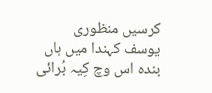کرسیں منظوری
یوسف کہندا میں ہاں بندہ اس وچ کِیہ بُرائی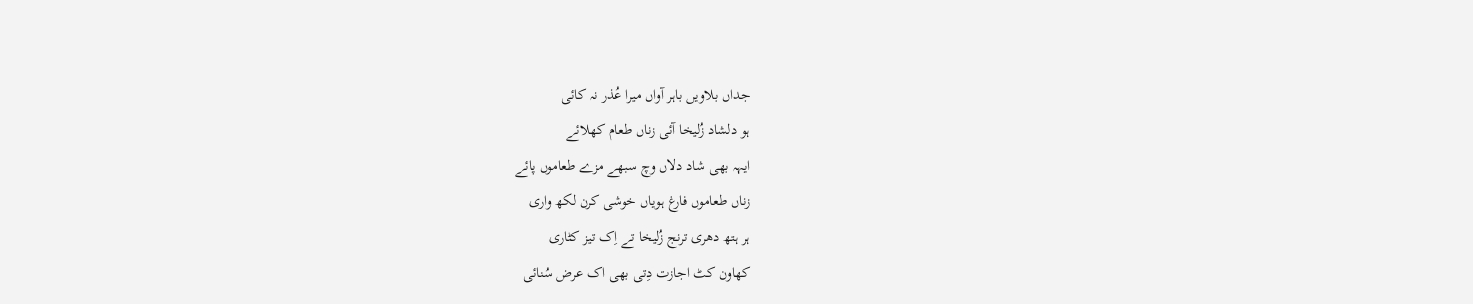جداں بلاویں باہر آواں میرا عُذر نہ کائی
ہو دلشاد زُلیخا آئی زناں طعام کھلائے
ایہہ بھی شاد دلاں وچ سبھے مزے طعاموں پائے
زناں طعاموں فارغ ہویاں خوشی کرن لکھ واری
ہر ہتھ دھری ترنج زُلیخا تے اِک تیز کٹاری
کھاون کٹ اجازت دِتی بھی اک عرض سُنائی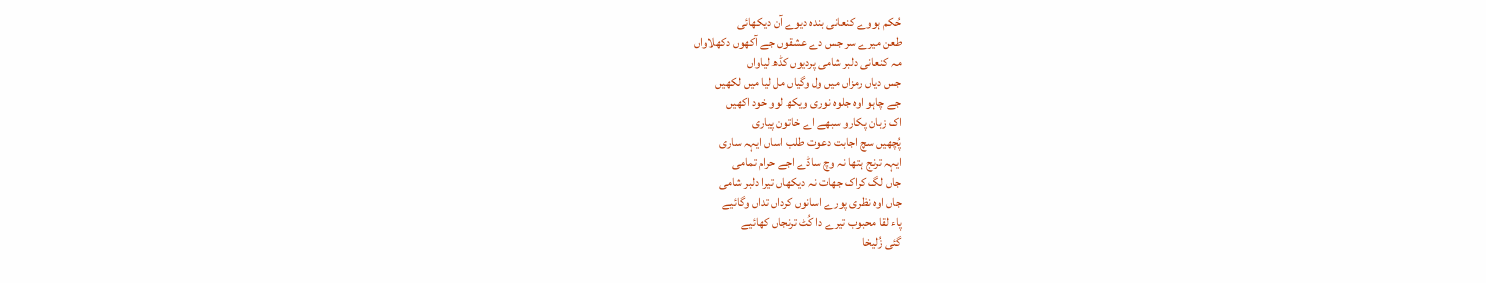حُکم ہووے کنعانی بندہ دیوے آن دیکھائی
طعن میرے سر جس دے عشقوں جے آکھوں دکھلاواں
مہ کنعانی دلبر شامی پردیوں کڈھ لیاواں
جس دیاں رمزاں میں ول وگیاں مل لیا میں لکھیں
جے چاہو اوہ جلوہ نوری ویکھ لوو خود اکھیں
اک زبان پکارو سبھے اے خاتون پیاری
پُچھیں سچ اجابت دعوت طلب اساں ایہہ ساری
ایہہ ترنج ہتھا نہ وچ ساڈے اجے حرام تمامی
جاں لگ کراک جھات نہ دیکھاں تیرا دلبر شامی
جاں اوہ نظری پورے اسانوں کرداں تداں وگائیے
پاء لقا محبوب تیرے دا کُٹ ترنجاں کھائیے
گئی زُلیخا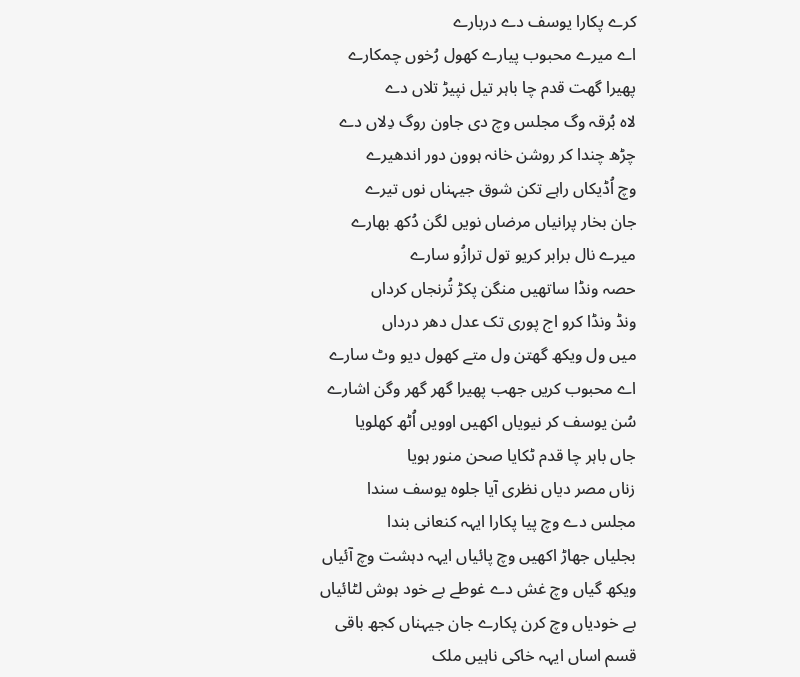کرے پکارا یوسف دے دربارے
اے میرے محبوب پیارے کھول رُخوں چمکارے
پھیرا گھت قدم چا باہر تیل نپیڑ تلاں دے
لاہ بُرقہ وگ مجلس وچ دی جاون روگ دِلاں دے
چڑھ چندا کر روشن خانہ ہوون دور اندھیرے
وچ اُڈیکاں راہے تکن شوق جیہناں نوں تیرے
جان بخار پرانیاں مرضاں نویں لگن دُکھ بھارے
میرے نال برابر کریو تول ترازُو سارے
حصہ ونڈا ساتھیں منگن پکڑ تُرنجاں کرداں
ونڈ ونڈا کرو اج پوری تک عدل دھر درداں
میں ول ویکھ گھتن ول متے کھول دیو وٹ سارے
اے محبوب کریں جھب پھیرا گھر گھر وگن اشارے
سُن یوسف کر نیویاں اکھیں اوویں اُٹھ کھلویا
جاں باہر چا قدم ٹکایا صحن منور ہویا
زناں مصر دیاں نظری آیا جلوہ یوسف سندا
مجلس دے وچ پیا پکارا ایہہ کنعانی بندا
بجلیاں جھاڑ اکھیں وچ پائیاں ایہہ دہشت وچ آئیاں
ویکھ گیاں وچ غش دے غوطے بے خود ہوش لٹائیاں
بے خودیاں وچ کرن پکارے جان جیہناں کجھ باقی
قسم اساں ایہہ خاکی ناہیں ملک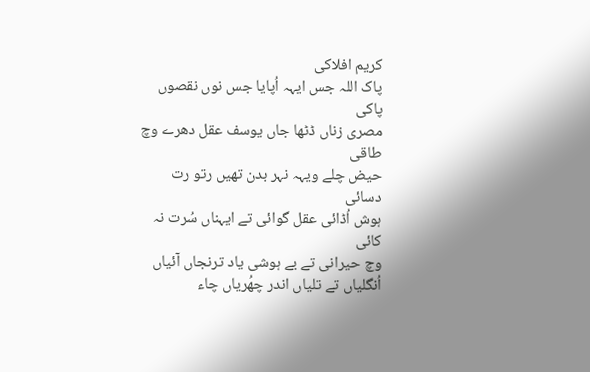کریم افلاکی
پاک اللہ جس ایہہ اُپایا جس نوں نقصوں پاکی
مصری زناں ڈٹھا جاں یوسف عقل دھرے وچ طاقی
حیض چلے ویہہ نہر بدن تھیں رتو رت دسائی
ہوش اُڈائی عقل گوائی تے ایہناں سُرت نہ کائی
وچ حیرانی تے بے ہوشی یاد ترنجاں آئیاں
اُنگلیاں تے تلیاں اندر چھُریاں چاء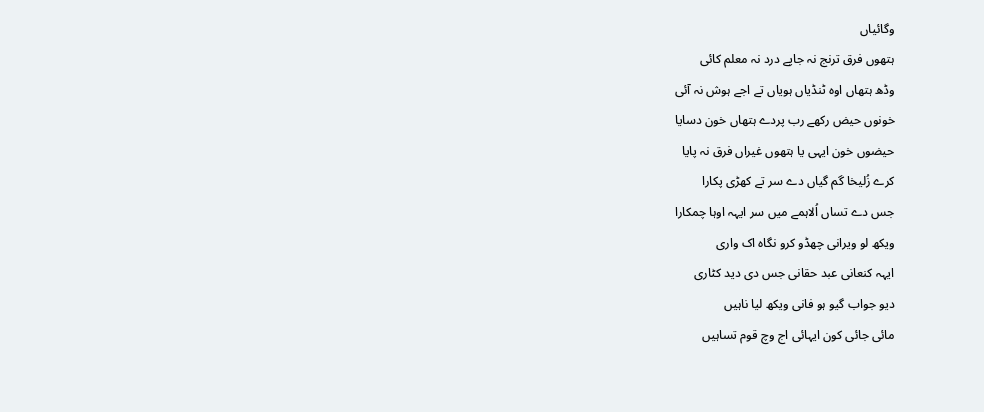وگائیاں
ہتھوں فرق ترنج نہ جاپے درد نہ معلم کائی
وڈھ ہتھاں اوہ ٹنڈیاں ہویاں تے اجے ہوش نہ آئی
خونوں حیض رکھے رب پردے ہتھاں خون دسایا
حیضوں خون ایہی یا ہتھوں غیراں فرق نہ پایا
کرے زُلیخا گم گیاں دے سر تے کھڑی پکارا
جس دے تساں اُلاہمے میں سر ایہہ اوہا چمکارا
ویکھ لو ویرانی چھڈو کرو نگاہ اک واری
ایہہ کنعانی عبد حقانی جس دی دید کٹاری
دیو جواب گیو ہو فانی ویکھ لیا ناہیں
مائی جائی کون ایہائی اج وچ قوم تساہیں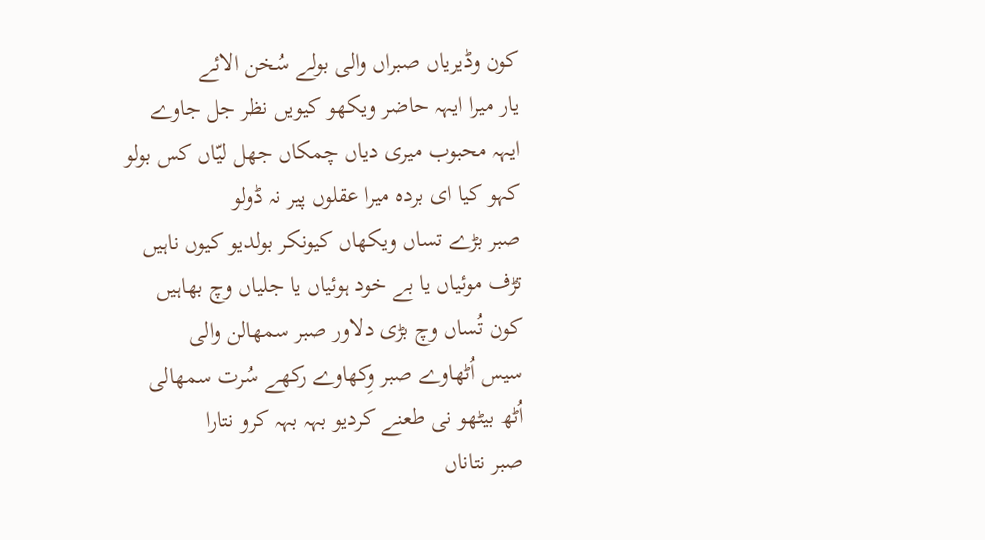کون وڈیریاں صبراں والی بولے سُخن الائے
یار میرا ایہہ حاضر ویکھو کیویں نظر جل جاوے
ایہہ محبوب میری دیاں چمکاں جھل لیّاں کس بولو
کہو کیا ای بردہ میرا عقلوں پیر نہ ڈولو
صبر بڑے تساں ویکھاں کیونکر بولدیو کیوں ناہیں
تڑف موئیاں یا بے خود ہوئیاں یا جلیاں وچ بھاہیں
کون تُساں وچ بڑی دلاور صبر سمھالن والی
سیس اُٹھاوے صبر وِکھاوے رکھے سُرت سمھالی
اُٹھ بیٹھو نی طعنے کردیو بہہ بہہ کرو نتارا
صبر نتاناں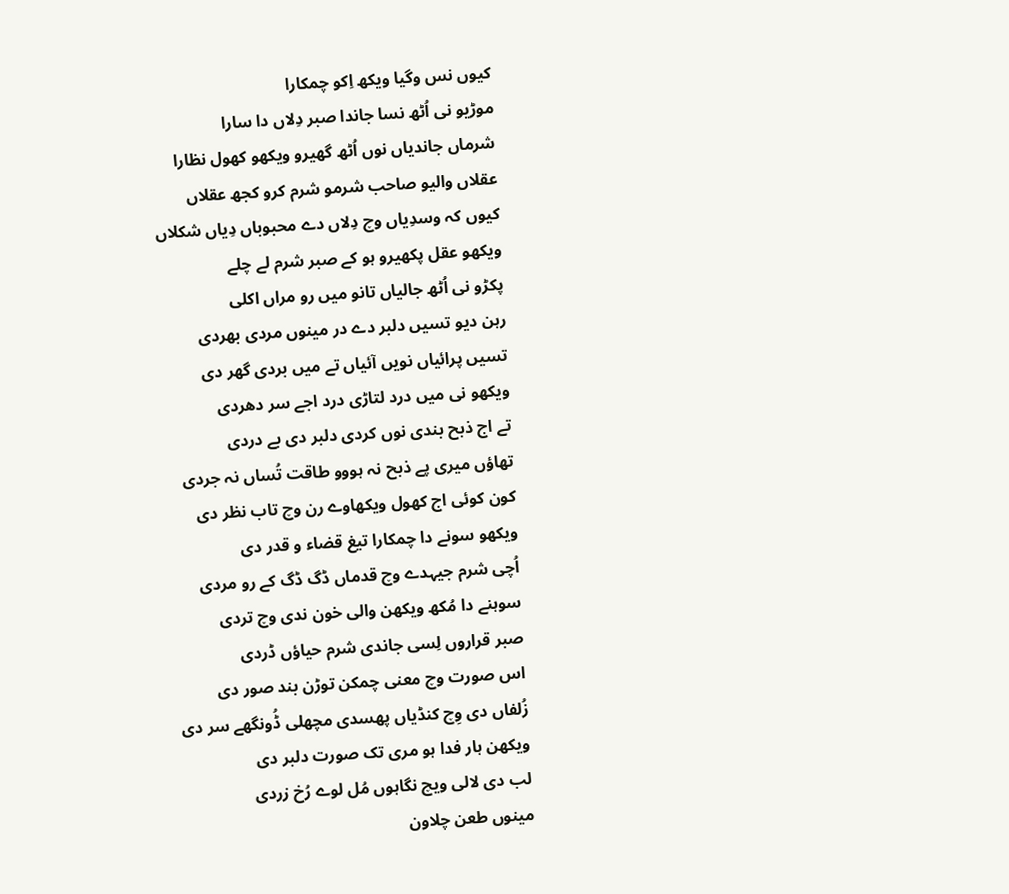کیوں نس وگیا ویکھ اِکو چمکارا
موڑیو نی اُٹھ نسا جاندا صبر دِلاں دا سارا
شرماں جاندیاں نوں اُٹھ گھیرو ویکھو کھول نظارا
عقلاں والیو صاحب شرمو شرم کرو کجھ عقلاں
کیوں کہ وسدِیاں وچ دِلاں دے محبوباں دِیاں شکلاں
ویکھو عقل پکھیرو ہو کے صبر شرم لے چلے
پکڑو نی اُٹھ جالیاں تانو میں رو مراں اکلی
رہن دیو تسیں دلبر دے در مینوں مردی بھردی
تسیں پرائیاں نویں آئیاں تے میں بردی گھر دی
ویکھو نی میں درد لتاڑی درد اجے سر دھردی
تے اج ذبح بندی نوں کردی دلبر دی بے دردی
تھاؤں میری پے ذبح نہ ہووو طاقت تُساں نہ جردی
کون کوئی اج کھول ویکھاوے رن وچ تاب نظر دی
ویکھو سونے دا چمکارا تیغ قضاء و قدر دی
اُچی شرم جیہدے وچ قدماں ڈگ ڈگ کے رو مردی
سوہنے دا مُکھ ویکھن والی خون ندی وچ تردی
صبر قراروں لِسی جاندی شرم حیاؤں ڈردی
اس صورت وچ معنی چمکن توڑن بند صور دی
زُلفاں دی وِچ کنڈیاں پھسدی مچھلی ڈُونگھے سر دی
ویکھن ہار فدا ہو مری تک صورت دلبر دی
لب دی لالی ویچ نگاہوں مُل لوے رُخ زردی
مینوں طعن چلاون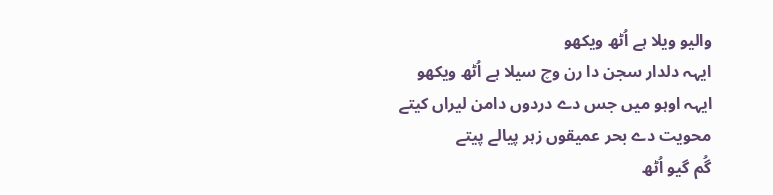والیو ویلا ہے اُٹھ ویکھو
ایہہ دلدار سجن دا رن وچ سیلا ہے اُٹھ ویکھو
ایہہ اوہو میں جس دے دردوں دامن لیراں کیتے
محویت دے بحر عمیقوں زہر پیالے پیتے
گُم گیو اُٹھ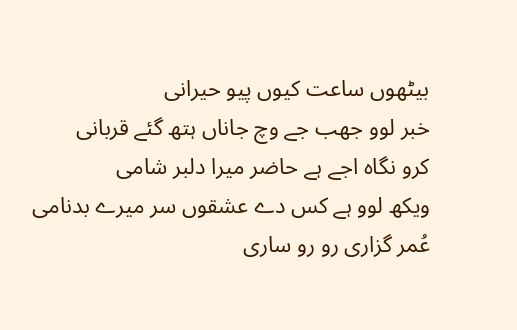بیٹھوں ساعت کیوں پیو حیرانی
خبر لوو جھب جے وچ جاناں ہتھ گئے قربانی
کرو نگاہ اجے ہے حاضر میرا دلبر شامی
ویکھ لوو ہے کس دے عشقوں سر میرے بدنامی
عُمر گزاری رو رو ساری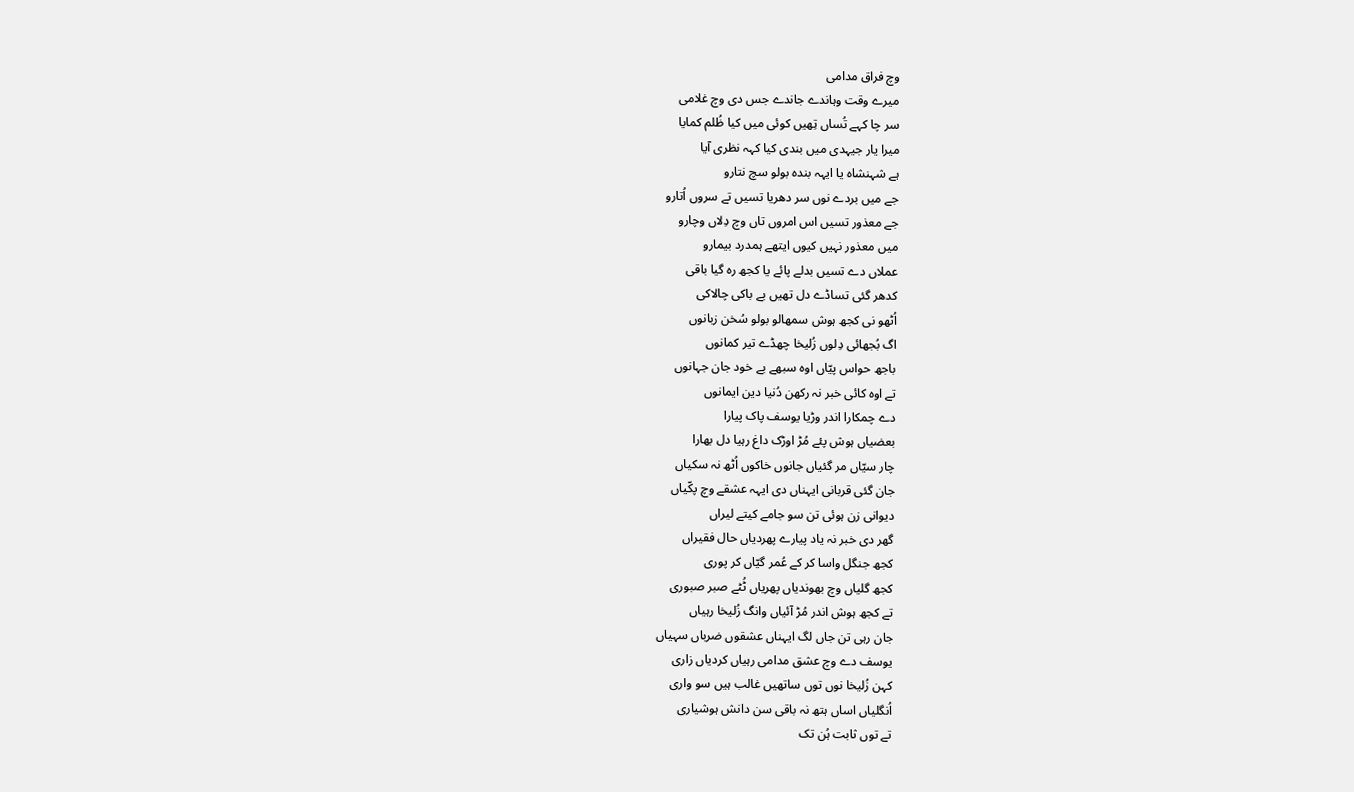وچ فراق مدامی
میرے وقت وہاندے جاندے جس دی وچ غلامی
سر چا کہے تُساں تِھیں کوئی میں کیا ظُلم کمایا
میرا یار جیہدی میں بندی کیا کہہ نظری آیا
ہے شہنشاہ یا ایہہ بندہ بولو سچ نتارو
جے میں بردے نوں سر دھریا تسیں تے سروں اُتارو
جے معذور تسیں اس امروں تاں وچ دِلاں وچارو
میں معذور نہیں کیوں ایتھے ہمدرد بیمارو
عملاں دے تسیں بدلے پائے یا کجھ رہ گیا باقی
کدھر گئی تساڈے دل تھیں بے باکی چالاکی
اُٹھو نی کجھ ہوش سمھالو بولو سُخن زبانوں
اگ بُجھائی دِلوں زُلیخا چھڈے تیر کمانوں
باجھ حواس پیّاں اوہ سبھے بے خود جان جہانوں
تے اوہ کائی خبر نہ رکھن دُنیا دین ایمانوں
دے چمکارا اندر وڑیا یوسف پاک پیارا
بعضیاں ہوش پئے مُڑ اوڑک داغ رہیا دل بھارا
چار سیّاں مر گئیاں جانوں خاکوں اُٹھ نہ سکیاں
جان گئی قربانی ایہناں دی ایہہ عشقے وچ پکّیاں
دیوانی زن ہوئی تن سو جامے کیتے لیراں
گھر دی خبر نہ یاد پیارے پھردیاں حال فقیراں
کجھ جنگل واسا کر کے عُمر گیّاں کر پوری
کجھ گلیاں وچ بھوندیاں پھریاں ٹُٹے صبر صبوری
تے کجھ ہوش اندر مُڑ آئیاں وانگ زُلیخا رہیاں
جان رہی تن جاں لگ ایہناں عشقوں ضرباں سہیاں
یوسف دے وچ عشق مدامی رہیاں کردیاں زاری
کہن زُلیخا نوں توں ساتھیں غالب ہیں سو واری
اُنگلیاں اساں ہتھ نہ باقی سن دانش ہوشیاری
تے توں ثابت ہُن تک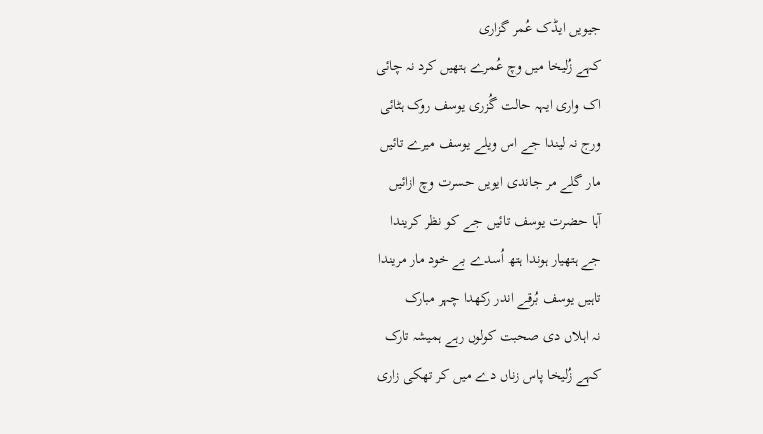جیویں ایڈک عُمر گزاری
کہے زُلیخا میں وچ عُمرے ہتھیں کرد نہ چائی
اک واری ایہہ حالت گُزری یوسف روک ہٹائی
ورج نہ لیندا جے اس ویلے یوسف میرے تائیں
مار گلے مر جاندی ایویں حسرت وچ ازائیں
آہا حضرت یوسف تائیں جے کو نظر کریندا
جے ہتھیار ہوندا ہتھ اُسدے بے خود مار مریندا
تاہیں یوسف بُرقے اندر رکھدا چہر مبارک
نہ اہلاں دی صحبت کولوں رہے ہمیشہ تارک
کہے زُلیخا پاس زناں دے میں کر تھکی زاری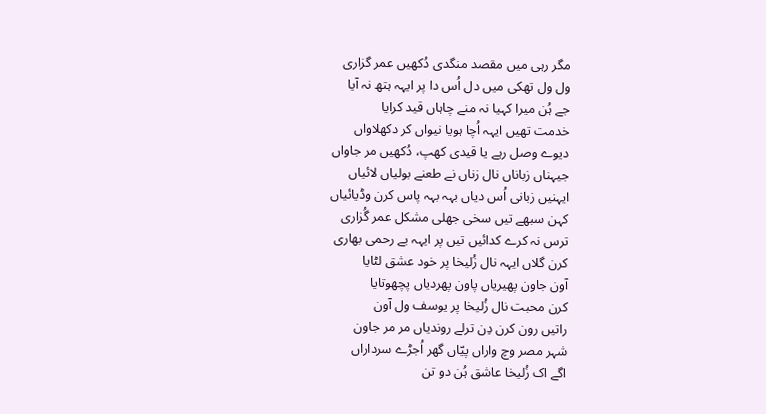مگر رہی میں مقصد منگدی دُکھیں عمر گزاری
ول ول تھکی میں دل اُس دا پر ایہہ ہتھ نہ آیا
جے ہُن میرا کہیا نہ منے چاہاں قید کرایا
خدمت تھیں ایہہ اُچا ہویا نیواں کر دکھلاواں
دیوے وصل رہے یا قیدی کھپ، دُکھیں مر جاواں
جیہناں زباناں نال زناں نے طعنے بولیاں لائیاں
ایہنیں زبانی اُس دیاں بہہ بہہ پاس کرن وڈیائیاں
کہن سبھے تیں سخی جھلی مشکل عمر گُزاری
ترس نہ کرے کدائیں تیں پر ایہہ بے رحمی بھاری
کرن گلاں ایہہ نال زُلیخا پر خود عشق لٹایا
آون جاون پھیریاں پاون پھردیاں پچھوتایا
کرن محبت نال زُلیخا پر یوسف ول آون
راتیں رون کرن دِن ترلے روندیاں مر مر جاون
شہر مصر وچ واراں پیّاں گھر اُجڑے سرداراں
اگے اک زُلیخا عاشق ہُن دو تن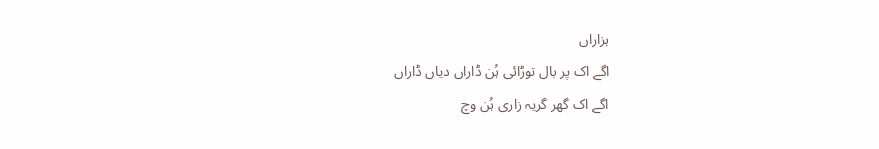ہزاراں
اگے اک پر بال توڑائی ہُن ڈاراں دیاں ڈاراں
اگے اک گھر گریہ زاری ہُن وچ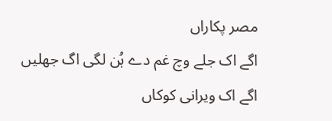مصر پکاراں
اگے اک جلے وچ غم دے ہُن لگی اگ جھلیں
اگے اک ویرانی کوکاں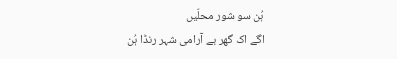ہُن سو شور محلّیں
اگے اک گھر بے آرامی شہر رنڈا ہُن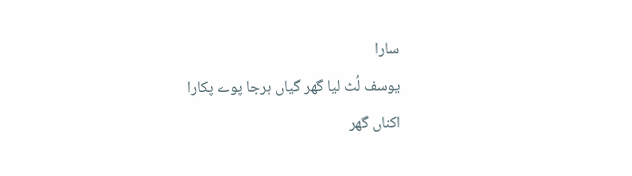سارا
یوسف لُٹ لیا گھر گیاں ہرجا پوے پکارا
اکناں گھر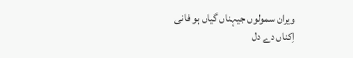ویران سمولوں جیہناں گیاں ہو فانی
اِکناں دے دل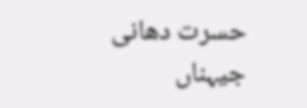حسرت دھانی جیہناں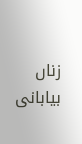زناں بیابانی